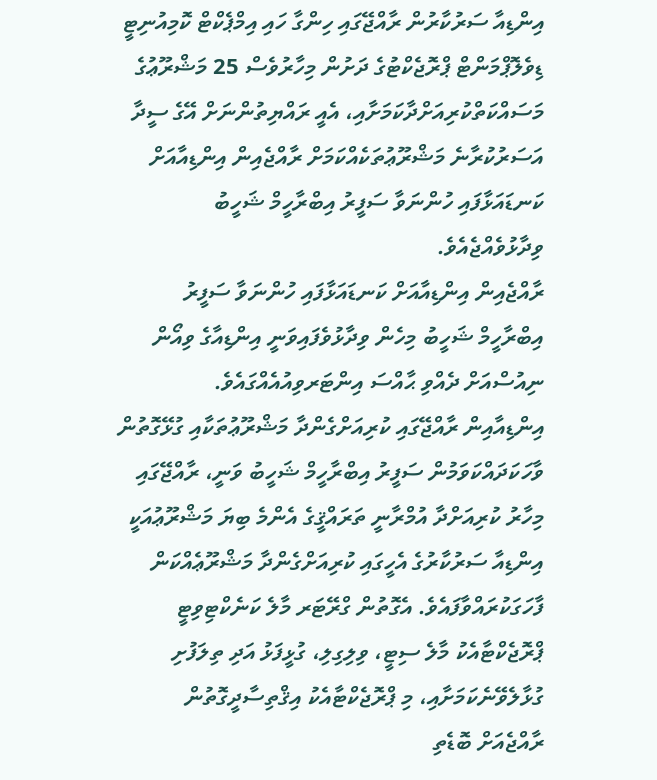އިންޑިއާ ސަރުކާރުން ރާއްޖޭގައި ހިންގާ ހައި އިމްޕެކްޓް ކޮމިއުނިޓީ ޑިވެލޮޕްމަންޓް ޕްރޮޖެކްޓުގެ ދަށުން މިހާރުވެސް 25 މަޝްރޫޢުގެ މަސައްކަތްކުރިއަށްދާކަމަށާއި، އެއީ ރައްޔިތުންނަށް އޭގެ ސީދާ އަސަރުކުރާނެ މަޝްރޫޢުތަކެއްކަމަށް ރާއްޖެއިން އިންޑިއާއަށް ކަނޑައަޅާފައި ހުންނަވާ ސަފީރު އިބްރާހީމް ޝަހީބު ވިދާޅުވެއްޖެއެވެ.
ރާއްޖެއިން އިންޑިއާއަށް ކަނޑައަޅާފައި ހުންނަވާ ސަފީރު އިބްރާހީމް ޝަހީބު މިހެން ވިދާޅުވެފައިވަނީ އިންޑިއާގެ ވިއޯން ނިއުސްއަށް ދެއްވި ޙާއްސަ އިންޓަރވިއުއެއްގައެވެ.
އިންޑިއާއިން ރާއްޖޭގައި ކުރިއަށްގެންދާ މަޝްރޫޢުތަކާއި ގުޅޭގޮތުން ވާހަކަދައްކަވަމުން ސަފީރު އިބްރާހީމް ޝަހީބު ވަނީ، ރާއްޖޭގައި މިހާރު ކުރިއަށްދާ އުމްރާނީ ތަރައްޤީގެ އެންމެ ބިޔަ މަޝްރޫޢުއަކީ އިންޑިއާ ސަރުކާރުގެ އެހީގައި ކުރިއަށްގެންދާ މަޝްރޫޢެއްކަން ފާހަގަކުރައްވާފައެވެ. އެގޮތުން ގްރޭޓަރ މާލެ ކަނެކްޓިވިޓީ ޕްރޮޖެކްޓާއެކު މާލެ ސިޓީ، ވިލިގިލި، ގުޅީފަޅު އަދި ތިލަފުށި ގުޅާލެވޭނެކަމަށާއި، މި ޕްރޮޖެކްޓާއެކު އިޤްތިސާދީގޮތުން ރާއްޖެއަށް ބޮޑެތި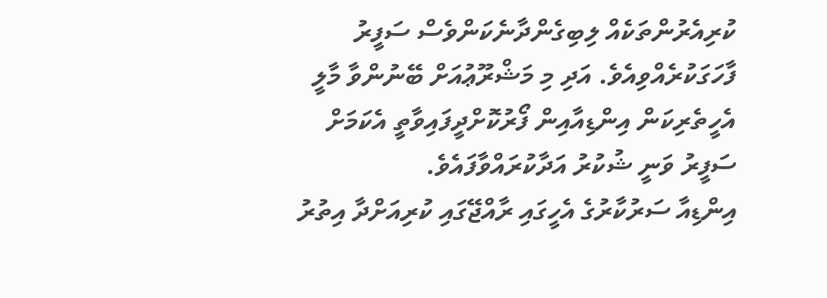ކުރިއެރުންތަކެއް ލިބިގެންދާނެކަންވެސް ސަފީރު ފާހަގަކުރެއްވިއެވެ. އަދި މި މަޝްރޫޢުއަށް ބޭނުންވާ މާލީ އެހީތެރިކަން އިންޑިއާއިން ފޯރުކޮށްދީފައިވާތީ އެކަމަށް ސަފީރު ވަނީ ޝުކުރު އަދާކުރައްވާފައެވެ.
އިންޑިއާ ސަރުކާރުގެ އެހީގައި ރާއްޖޭގައި ކުރިއަށްދާ އިތުރު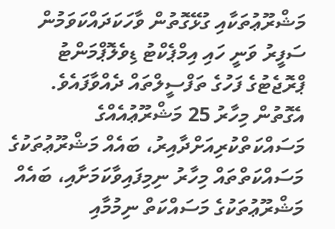މަޝްރޫޢުތަކާއި ގުޅޭގޮތުން ވާހަކަދައްކަވަމުން ސަފީރު ވަނީ ހައި އިމްޕެކްޓު ޑިވެލޮޕްމަންޓު ޕްރޮޖެޓުގެ ފަހުގެ ތަފްސީލްތައް ދެއްވާފައެވެ. އެގޮތުން މިހާރު 25 މަޝްރޫޢުއެއްގެ މަސައްކަތްކުރިއަށްދާއިރު، ބައެއް މަޝްރޫޢުތަކުގެ މަސައްކަތްތައް މިހާރު ނިމިފައިވާކަމަށާއި، ބައެއް މަޝްރޫޢުތަކުގެ މަސައްކަތް ނިމުމާއި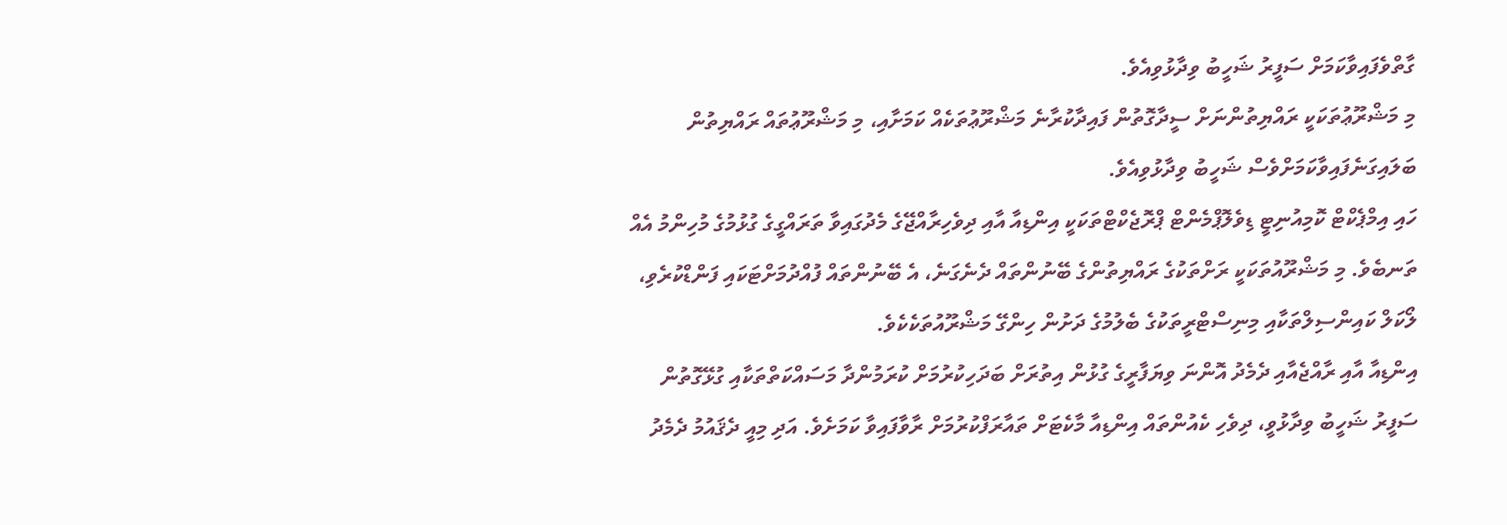ގާތްވެފައިވާކަމަށް ސަފީރު ޝަހީބު ވިދާޅުވިއެވެ.
މި މަޝްރޫޢުތަކަކީ ރައްޔިތުންނަށް ސީދާގޮތުން ފައިދާކުރާނެ މަޝްރޫޢުތަކެއް ކަމަށާއި، މި މަޝްރޫޢުތައް ރައްޔިތުން ބަލައިގަނެފައިވާކަމަށްވެސް ޝަހީބު ވިދާޅުވިއެވެ.
ހައި އިމްޕެކްޓް ކޮމިއުނިޓީ ޑިވެލޮޕްމެންޓް ޕްރޮޖެކްޓްތަކަކީ އިންޑިއާ އާއި ދިވެހިރާއްޖޭގެ މެދުގައިވާ ތަރައްގީގެ ގުޅުމުގެ މުހިންމު އެއް ތަނބެވެ. މި މަޝްރޫއުތަކަކީ ރަށްތަކުގެ ރައްޔިތުންގެ ބޭނުންތައް ދެނެގަނެ، އެ ބޭނުންތައް ފުއްދުމަށްޓަކައި ފަންޑްކުރެވި، ލޯކަލް ކައިންސިލްތަކާއި މިނިސްޓްރީތަކުގެ ބެލުމުގެ ދަށުން ހިންގޭ މަޝްރޫއުތަކެކެވެ.
އިންޑިއާ އާއި ރާއްޖެއާއި ދެމެދު އޮންނަ ވިޔަފާރީގެ ގުޅުން އިތުރަށް ބަދަހިކުރުމަށް ކުރަމުންދާ މަސައްކަތްތަކާއި ގުޅޭގޮތުން ސަފީރު ޝަހީބު ވިދާޅުވީ، ދިވެހި ކެއުންތައް އިންޑިއާ މާކެޓަށް ތައާރަފްކުރުމަށް ރާވާފައިވާ ކަމަށެވެ. އަދި މިއީ ދެޤައުމު ދެމެދު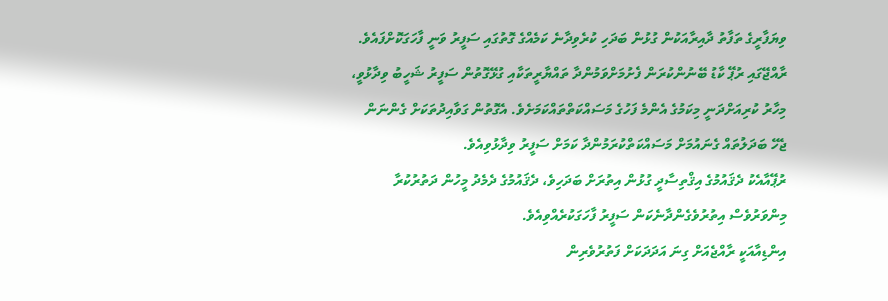ވިޔަފާރީގެ ތަފާތު ދާއިރާއަކުން ގުޅުން ބަދަހި ކުރެވިދާނެ ކަމެއްގެ ގޮތުގައި ސަފީރު ވަނީ ފާހަގަކޮށްފައެވެ.
ރާއްޖޭގައި ރުޕޭ ކާޑު ބޭނުންކުރަން ފެށުމަށްވަމުންދާ ތައްޔާރީތަކާއި ގުޅޭގޮތުން ސަފީރު ޝަހީބު ވިދާޅުވީ، މިހާރު ކުރިއަށްދަނީ މިކަމުގެ އެންމެ ފަހުގެ މަސައްކަތްތައްކަމަށެވެ. އެގޮތުން ގަވާއިދުތަކަށް ގެންނަން ޖެހޭ ބަދަލުތައް ގެނައުމަށް މަސައްކަތްކުރަމުންދާ ކަމަށް ސަފީރު ވިދާޅުވިއެވެ.
ރުޕޭއާއެކު ދެޤައުމުގެ އިޤްތިސާދީ ގުޅުން އިތުރަށް ބަދަހިވެ، ދެޤައުމުގެ ދެމެދު މީހުން ދަތުރުކުރާ މިންވަރުވެސް އިތުރުވެގެންދާނެކަން ސަފީރު ފާހަގަކުރެއްވިއެވެ.
އިންޑިއާއަކީ ރާއްޖެއަށް ގިނަ އަދަދަކަށް ފަތުރުވެރިން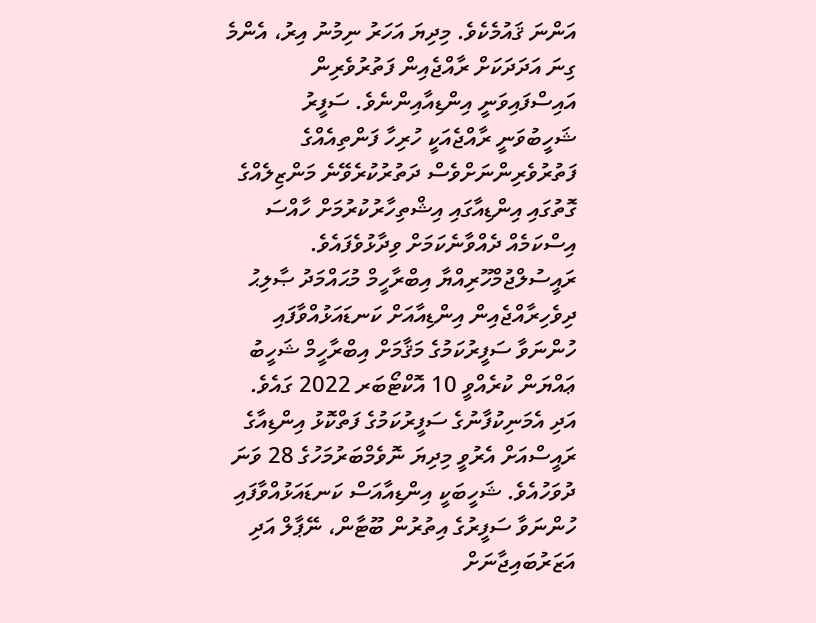އަންނަ ޤައުމެކެވެ. މިދިޔަ އަހަރު ނިމުނު އިރު، އެންމެ ގިނަ އަދަދަކަށް ރާއްޖެއިން ފަތުރުވެރިން އައިސްފައިވަނީ އިންޑިއާއިންނެވެ. ސަފީރު ޝަހީބުވަނީ ރާއްޖެއަކީ ހުރިހާ ފަންތިއެއްގެ ފަތުރުވެރިންނަށްވެސް ދަތުރުކުރެވޭނެ މަންޒިލެއްގެ ގޮތުގައި އިންޑިއާގައި އިޝްތިހާރުކުރުމަށް ހާއްސަ އިސްކަމެއް ދެއްވާނެކަމަށް ވިދާޅުވެފައެވެ.
ރައީސުލްޖުމްހޫރިއްޔާ އިބްރާހީމް މުޙައްމަދު ޞާލިޙު ދިވެހިރާއްޖެއިން އިންޑިއާއަށް ކަނޑައަޅުއްވާފައި ހުންނަވާ ސަފީރުކަމުގެ މަޤާމަށް އިބްރާހީމް ޝަހީބު ޢައްޔަން ކުރެއްވީ 10 އޮކްޓޯބަރ 2022 ގައެވެ. އަދި އެމަނިކުފާނުގެ ސަފީރުކަމުގެ ފަތްކޮޅު އިންޑިއާގެ ރައީސްއަށް އެރުވީ މިދިޔަ ނޮވެމްބަރުމަހުގެ 28 ވަނަ ދުވަހުއެވެ. ޝަހީބަކީ އިންޑިއާއަސް ކަނޑައަޅުއްވާފައި ހުންނަވާ ސަފީރުގެ އިތުރުން ބޫޓާން، ނޭޕާލް އަދި އަޒަރުބައިޖާނަށް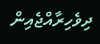ދިވެހިރާއްޖެއިން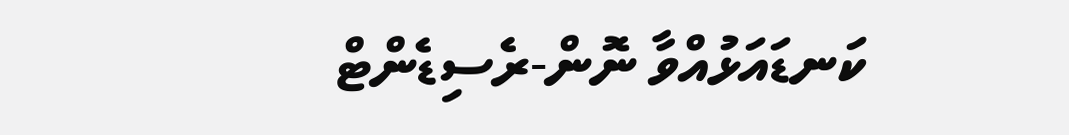ކަނޑައަޅުއްވާ ނޮން-ރެސިޑެންޓް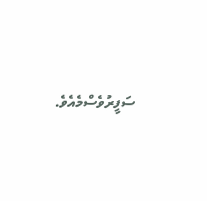ސަފީރުވެސްމެއެވެ.